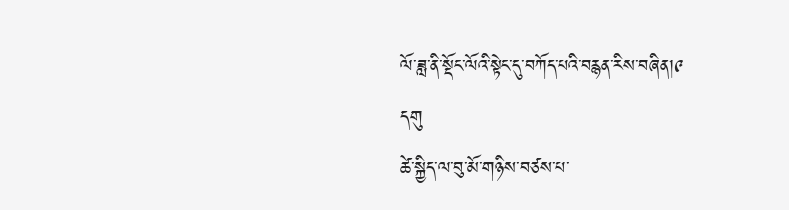ལོ་ཟླ་ནི་སྡོང་ལོའི་སྟེང་དུ་བཀོད་པའི་བརྙན་རིས་བཞིན།༩
དགུ
ཚེ་སྐྱིད་ལ་བུ་མོ་གཉིས་བཙས་པ་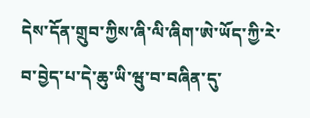དེས་དོན་གྲུབ་ཀྱིས་ཞི་ལི་ཞིག་ཨེ་ཡོད་ཀྱི་རེ་བ་བྱེད་པ་དེ་ཆུ་ཡི་ཝུ་བ་བཞིན་དུ་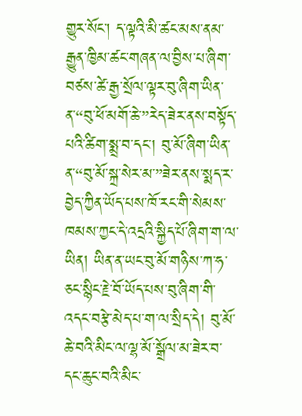གྱུར་སོང་། ད་ལྟའི་མི་ཚང་མས་ནམ་རྒྱུན་ཁྱིམ་ཚང་གཞན་ལ་བྱིས་པ་ཞིག་བཙས་ཚེ་རྒྱ་སྲོལ་ལྟར་བུ་ཞིག་ཡིན་ན་“བུ་ཕོ་མགོ་ཆེ་”རེད་ཟེར་ནས་བསྟོད་པའི་ཚིག་སྨྲ་བ་དང་། བུ་མོ་ཞིག་ཡིན་ན་“བུ་མོ་སྐྲ་སེར་མ་”ཟེར་ནས་སྨད་ར་བྱེད་ཀྱིན་ཡོད་པས་ཁོ་རང་གི་སེམས་ཁམས་ཀྱང་དེ་འདྲའི་སྐྱིད་པོ་ཞིག་ག་ལ་ཡིན། ཡིན་ན་ཡང་བུ་མོ་གཉིས་ཀ་ཧ་ཅང་སྙིང་རྗེ་བོ་ཡོད་པས་བུ་ཞིག་གི་འདང་བརྩེ་མེད་པ་ག་ལ་སྲིད་དེ། བུ་མོ་ཆེ་བའི་མིང་ལ་ལྷ་མོ་སྒྲོལ་མ་ཟེར་བ་དང་ཆུང་བའི་མིང་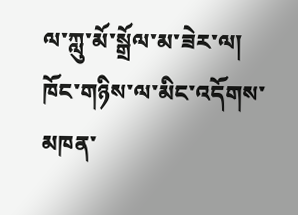ལ་ཀླུ་མོ་སྒྲོལ་མ་ཟེར་ལ། ཁོང་གཉིས་ལ་མིང་འདོགས་མཁན་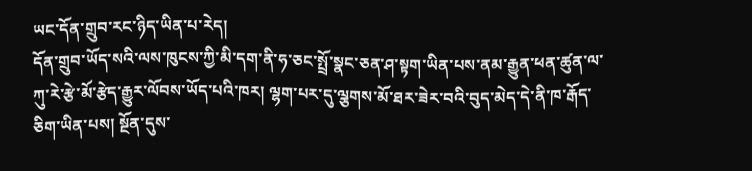ཡང་དོན་གྲུབ་རང་ཉིད་ཡིན་པ་རེད།
དོན་གྲུབ་ཡོད་སའི་ལས་ཁུངས་ཀྱི་མི་དག་ནི་ཧ་ཅང་སྤྲོ་སྣང་ཅན་ཤ་སྟག་ཡིན་པས་ནམ་རྒྱུན་ཕན་ཚུན་ལ་ཀུ་རེ་རྩེ་མོ་རྩེད་རྒྱུར་ལོབས་ཡོད་པའི་ཁར། ལྷག་པར་དུ་ལྕགས་མོ་ཐར་ཟེར་བའི་བུད་མེད་དེ་ནི་ཁ་རྒོད་ཅིག་ཡིན་པས། སྔོན་དུས་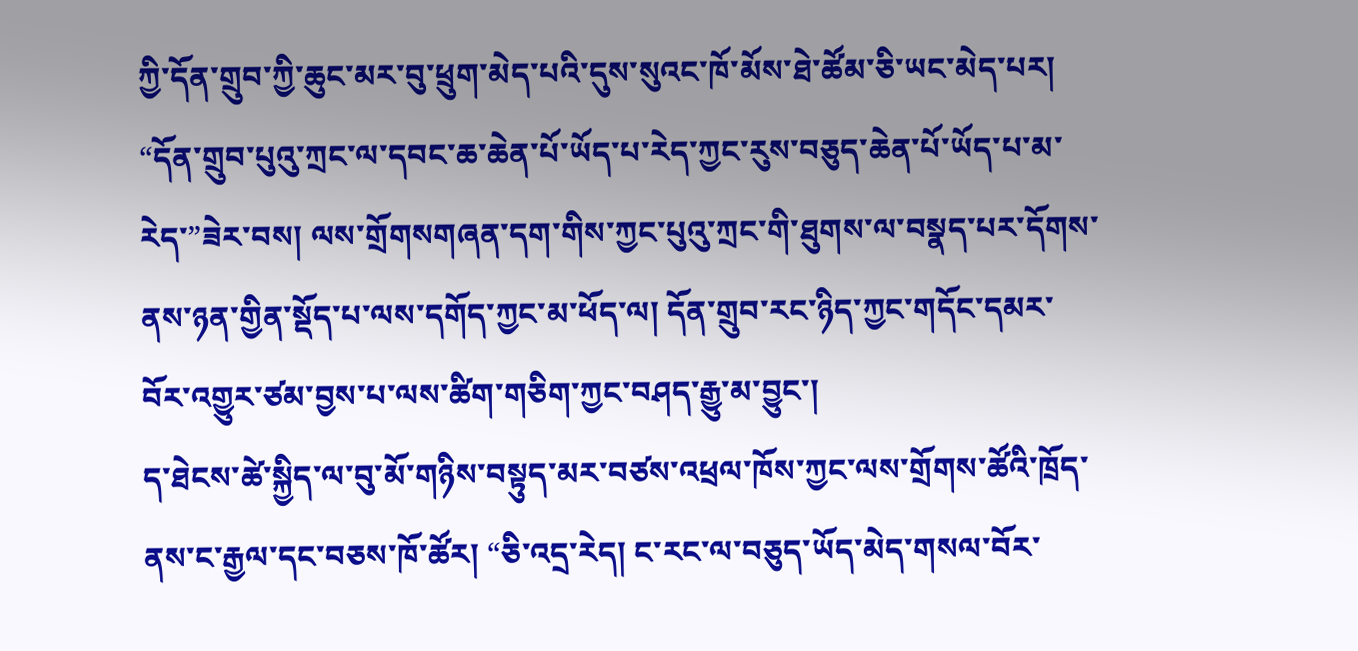ཀྱི་དོན་གྲུབ་ཀྱི་ཆུང་མར་བུ་ཕྲུག་མེད་པའི་དུས་སུའང་ཁོ་མོས་ཐེ་ཚོམ་ཅི་ཡང་མེད་པར། “དོན་གྲུབ་པུའུ་ཀྲང་ལ་དབང་ཆ་ཆེན་པོ་ཡོད་པ་རེད་ཀྱང་རུས་བཅུད་ཆེན་པོ་ཡོད་པ་མ་རེད་”ཟེར་བས། ལས་གྲོགསགཞན་དག་གིས་ཀྱང་པུའུ་ཀྲང་གི་ཐུགས་ལ་བསྣད་པར་དོགས་ནས་ཉན་གྱིན་སྡོད་པ་ལས་དགོད་ཀྱང་མ་ཕོད་ལ། དོན་གྲུབ་རང་ཉིད་ཀྱང་གདོང་དམར་བོར་འགྱུར་ཙམ་བྱས་པ་ལས་ཚིག་གཅིག་ཀྱང་བཤད་རྒྱུ་མ་བྱུང་།
ད་ཐེངས་ཚེ་སྐྱིད་ལ་བུ་མོ་གཉིས་བསྟུད་མར་བཙས་འཕྲལ་ཁོས་ཀྱང་ལས་གྲོགས་ཚོའི་ཁྲོད་ནས་ང་རྒྱལ་དང་བཅས་ཁོ་ཚོར། “ཅི་འདྲ་རེད། ང་རང་ལ་བཅུད་ཡོད་མེད་གསལ་བོར་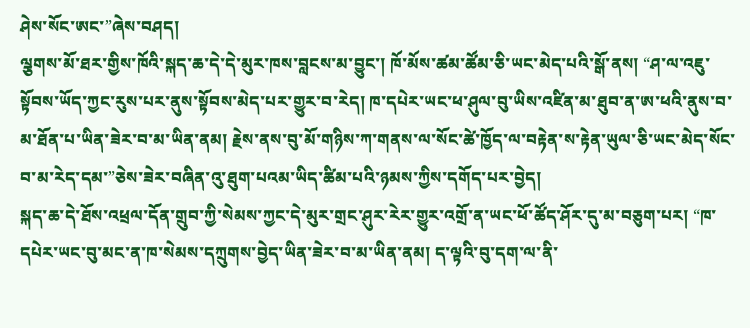ཤེས་སོང་ཨང་”ཞེས་བཤད།
ལྕགས་མོ་ཐར་གྱིས་ཁོའི་སྐད་ཆ་དེ་དེ་མུར་ཁས་བླངས་མ་བྱུང་། ཁོ་མོས་ཚམ་ཚོམ་ཅི་ཡང་མེད་པའི་སྒོ་ནས། “ཤ་ལ་འཇུ་སྟོབས་ཡོད་ཀྱང་རུས་པར་ནུས་སྟོབས་མེད་པར་གྱུར་བ་རེད། ཁ་དཔེར་ཡང་ཕ་ཤུལ་བུ་ཡིས་འཛིན་མ་ཐུབ་ན་ཨ་ཕའི་ནུས་བ་མ་ཐོན་པ་ཡིན་ཟེར་བ་མ་ཡིན་ནམ། རྗེས་ནས་བུ་མོ་གཉིས་ཀ་གནས་ལ་སོང་ཚེ་ཁྱོད་ལ་བརྟེན་ས་རྟེན་ཡུལ་ཅི་ཡང་མེད་སོང་བ་མ་རེད་དམ་”ཅེས་ཟེར་བཞིན་འུ་ཐུག་པའམ་ཡིད་ཚིམ་པའི་ཉམས་ཀྱིས་དགོད་པར་བྱེད།
སྐད་ཆ་དེ་ཐོས་འཕྲལ་དོན་གྲུབ་ཀྱི་སེམས་ཀྱང་དེ་མུར་གྲང་ཤུར་རེར་གྱུར་འགྲོ་ན་ཡང་ཕོ་ཚོད་ཤོར་དུ་མ་བཅུག་པར། “ཁ་དཔེར་ཡང་བུ་མང་ན་ཁ་སེམས་དཀྲུགས་བྱེད་ཡིན་ཟེར་བ་མ་ཡིན་ནམ། ད་ལྟའི་བུ་དག་ལ་ནི་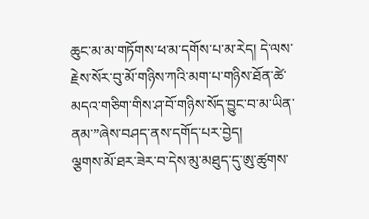ཆུང་མ་མ་གཏོགས་ཕ་མ་དགོས་པ་མ་རེད། དེ་ལས་རྗེས་སོར་བུ་མོ་གཉིས་ཀའི་མག་པ་གཉིས་ཐོན་ཚེ་མདའ་གཅིག་གིས་ཤ་བོ་གཉིས་སོད་བྱུང་བ་མ་ཡིན་ནམ་”ཞེས་བཤད་ནས་དགོད་པར་བྱེད།
ལྕགས་མོ་ཐར་ཟེར་བ་དེས་མུ་མཐུད་དུ་ཨུ་ཚུགས་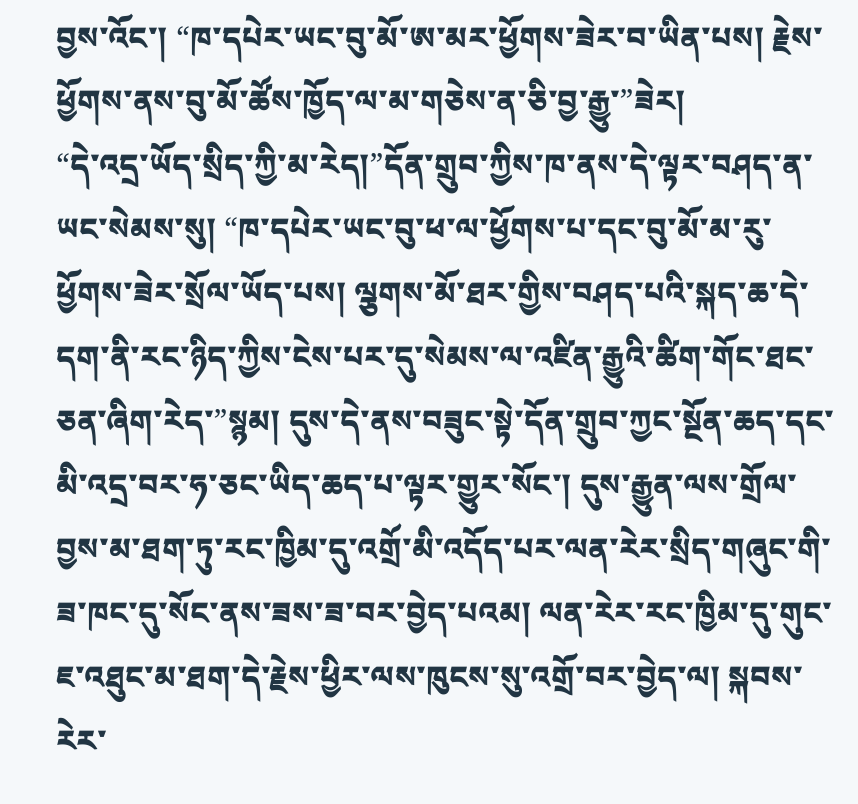བྱས་འོང་། “ཁ་དཔེར་ཡང་བུ་མོ་ཨ་མར་ཕྱོགས་ཟེར་བ་ཡིན་པས། རྗེས་ཕྱོགས་ནས་བུ་མོ་ཚོས་ཁྱོད་ལ་མ་གཅེས་ན་ཅི་བྱ་རྒྱུ་”ཟེར།
“དེ་འདྲ་ཡོད་སྲིད་ཀྱི་མ་རེད།”དོན་གྲུབ་ཀྱིས་ཁ་ནས་དེ་ལྟར་བཤད་ན་ཡང་སེམས་སུ། “ཁ་དཔེར་ཡང་བུ་ཕ་ལ་ཕྱོགས་པ་དང་བུ་མོ་མ་རུ་ཕྱོགས་ཟེར་སྲོལ་ཡོད་པས། ལྕགས་མོ་ཐར་གྱིས་བཤད་པའི་སྐད་ཆ་དེ་དག་ནི་རང་ཉིད་ཀྱིས་ངེས་པར་དུ་སེམས་ལ་འཛིན་རྒྱུའི་ཚིག་གོང་ཐང་ཅན་ཞིག་རེད་”སྙམ། དུས་དེ་ནས་བཟུང་སྟེ་དོན་གྲུབ་ཀྱང་སྔོན་ཆད་དང་མི་འདྲ་བར་ཧ་ཅང་ཡིད་ཆད་པ་ལྟར་གྱུར་སོང་། དུས་རྒྱུན་ལས་གྲོལ་བྱས་མ་ཐག་ཏུ་རང་ཁྱིམ་དུ་འགྲོ་མི་འདོད་པར་ལན་རེར་སྲིད་གཞུང་གི་ཟ་ཁང་དུ་སོང་ནས་ཟས་ཟ་བར་བྱེད་པའམ། ལན་རེར་རང་ཁྱིམ་དུ་གུང་ཇ་འཐུང་མ་ཐག་དེ་རྗེས་ཕྱིར་ལས་ཁུངས་སུ་འགྲོ་བར་བྱེད་ལ། སྐབས་རེར་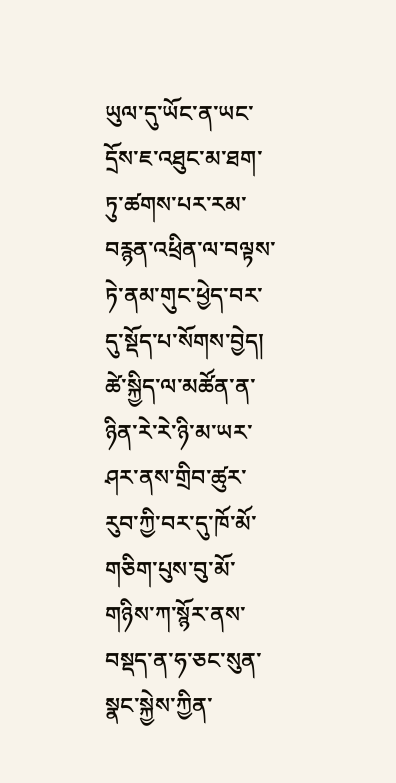ཡུལ་དུ་ཡོང་ན་ཡང་དྲོས་ཇ་འཐུང་མ་ཐག་ཏུ་ཚགས་པར་རམ་བརྙན་འཕྲིན་ལ་བལྟས་ཏེ་ནམ་གུང་ཕྱེད་བར་དུ་སྡོད་པ་སོགས་བྱེད།
ཚེ་སྐྱིད་ལ་མཚོན་ན་ཉིན་རེ་རེ་ཉི་མ་ཡར་ཤར་ནས་གྲིབ་ཚུར་རུབ་ཀྱི་བར་དུ་ཁོ་མོ་གཅིག་པུས་བུ་མོ་གཉིས་ཀ་སྙོར་ནས་བསྡད་ན་ཧ་ཅང་སུན་སྣང་སྐྱེས་ཀྱིན་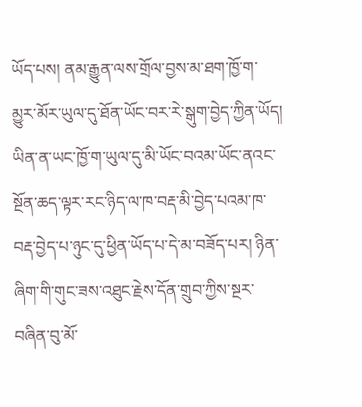ཡོད་པས། ནམ་རྒྱུན་ལས་གྲོལ་བྱས་མ་ཐག་ཁྱོ་ག་མྱུར་མོར་ཡུལ་དུ་ཐོན་ཡོང་བར་རེ་སྒུག་བྱེད་ཀྱིན་ཡོད། ཡིན་ན་ཡང་ཁྱོ་ག་ཡུལ་དུ་མི་ཡོང་བའམ་ཡོང་ནའང་སྔོན་ཆད་ལྟར་རང་ཉིད་ལ་ཁ་བརྡ་མི་བྱེད་པའམ་ཁ་བརྡ་བྱེད་པ་ཉུང་དུ་ཕྱིན་ཡོད་པ་དེ་མ་བཟོད་པར། ཉིན་ཞིག་གི་གུང་ཟས་འཐུང་རྗེས་དོན་གྲུབ་ཀྱིས་སྔར་བཞིན་བུ་མོ་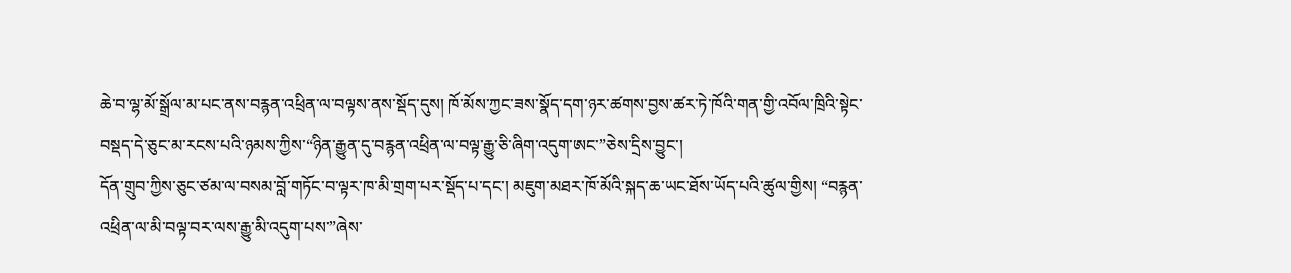ཆེ་བ་ལྷ་མོ་སྒྲོལ་མ་པང་ནས་བརྙན་འཕྲིན་ལ་བལྟས་ནས་སྡོད་དུས། ཁོ་མོས་ཀྱང་ཟས་སྣོད་དག་ཉར་ཚགས་བྱས་ཚར་ཏེ་ཁོའི་གན་གྱི་འབོལ་ཁྲིའི་སྟེང་བསྡད་དེ་ཅུང་མ་རངས་པའི་ཉམས་ཀྱིས་“ཉིན་རྒྱུན་དུ་བརྙན་འཕྲིན་ལ་བལྟ་རྒྱུ་ཅི་ཞིག་འདུག་ཨང་”ཅེས་དྲིས་བྱུང་།
དོན་གྲུབ་ཀྱིས་ཅུང་ཙམ་ལ་བསམ་བློ་གཏོང་བ་ལྟར་ཁ་མི་གྲག་པར་སྡོད་པ་དང་། མཇུག་མཐར་ཁོ་མོའི་སྐད་ཆ་ཡང་ཐོས་ཡོད་པའི་ཚུལ་གྱིས། “བརྙན་འཕྲིན་ལ་མི་བལྟ་བར་ལས་རྒྱུ་མི་འདུག་པས་”ཞེས་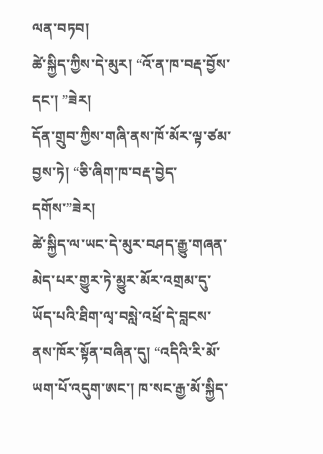ལན་བཏབ།
ཚེ་སྐྱིད་ཀྱིས་དེ་མུར། “འོ་ན་ཁ་བརྡ་བྱོས་དང་། ”ཟེར།
དོན་གྲུབ་ཀྱིས་གཞི་ནས་ཁོ་མོར་ལྟ་ཙམ་བྱས་ཏེ། “ཅི་ཞིག་ཁ་བརྡ་བྱེད་དགོས་”ཟེར།
ཚེ་སྐྱིད་ལ་ཡང་དེ་མུར་བཤད་རྒྱུ་གཞན་མེད་པར་གྱུར་ཏེ་མྱུར་མོར་འགྲམ་དུ་ཡོད་པའི་ཐིག་ལྭ་བསླེ་འཕྲོ་དེ་བླངས་ནས་ཁོར་སྟོན་བཞིན་དུ། “འདིའི་རི་མོ་ཡག་པོ་འདུག་ཨང་། ཁ་སང་རྒྱ་མོ་སྐྱིད་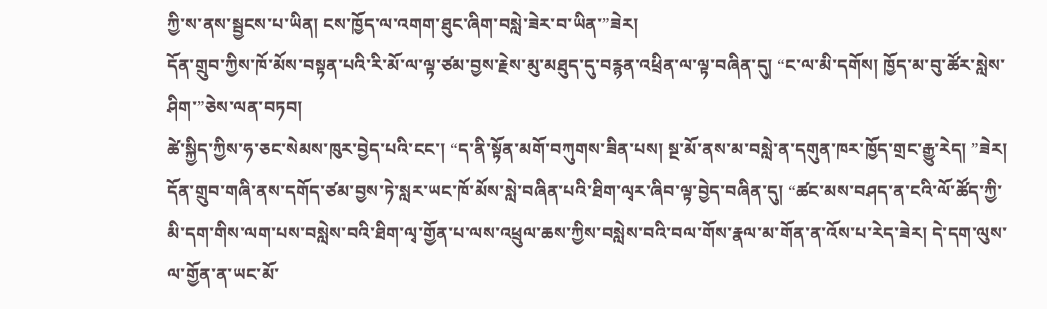ཀྱི་ས་ནས་སྦྱངས་པ་ཡིན། ངས་ཁྱོད་ལ་འགག་ཐུང་ཞིག་བསླེ་ཟེར་བ་ཡིན་”ཟེར།
དོན་གྲུབ་ཀྱིས་ཁོ་མོས་བསྟན་པའི་རི་མོ་ལ་ལྟ་ཙམ་བྱས་རྗེས་མུ་མཐུད་དུ་བརྙན་འཕྲིན་ལ་ལྟ་བཞིན་དུ། “ང་ལ་མི་དགོས། ཁྱོད་མ་བུ་ཚོར་སླེས་ཤིག་”ཅེས་ལན་བཏབ།
ཚེ་སྐྱིད་ཀྱིས་ཧ་ཅང་སེམས་ཁུར་བྱེད་པའི་ངང་། “ད་ནི་སྟོན་མགོ་བཀུགས་ཟིན་པས། སྔ་མོ་ནས་མ་བསླེ་ན་དགུན་ཁར་ཁྱོད་གྲང་རྒྱུ་རེད། ”ཟེར།
དོན་གྲུབ་གཞི་ནས་དགོད་ཙམ་བྱས་ཏེ་སླར་ཡང་ཁོ་མོས་སླེ་བཞིན་པའི་ཐིག་ལྭར་ཞིབ་ལྟ་བྱེད་བཞིན་དུ། “ཚང་མས་བཤད་ན་ངའི་ལོ་ཚོད་ཀྱི་མི་དག་གིས་ལག་པས་བསླེས་བའི་ཐིག་ལྭ་གྱོན་པ་ལས་འཕྲུལ་ཆས་ཀྱིས་བསླེས་བའི་བལ་གོས་རྣལ་མ་གོན་ན་འོས་པ་རེད་ཟེར། དེ་དག་ལུས་ལ་གྱོན་ན་ཡང་མོ་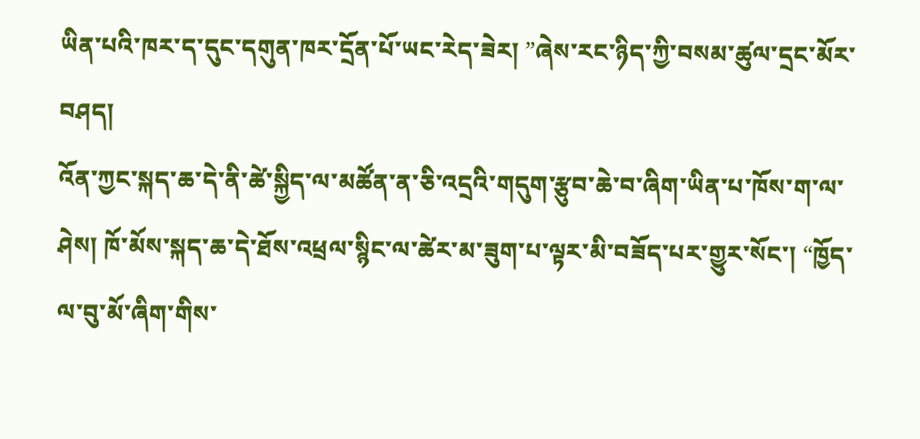ཡིན་པའི་ཁར་ད་དུང་དགུན་ཁར་དྲོན་པོ་ཡང་རེད་ཟེར། ”ཞེས་རང་ཉིད་ཀྱི་བསམ་ཚུལ་དྲང་མོར་བཤད།
འོན་ཀྱང་སྐད་ཆ་དེ་ནི་ཚེ་སྐྱིད་ལ་མཚོན་ན་ཅི་འདྲའི་གདུག་རྩུབ་ཆེ་བ་ཞིག་ཡིན་པ་ཁོས་ག་ལ་ཤེས། ཁོ་མོས་སྐད་ཆ་དེ་ཐོས་འཕྲལ་སྙིང་ལ་ཚེར་མ་ཟུག་པ་ལྟར་མི་བཟོད་པར་གྱུར་སོང་། “ཁྱོད་ལ་བུ་མོ་ཞིག་གིས་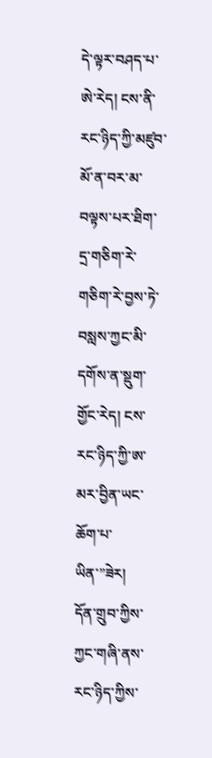དེ་ལྟར་བཤད་པ་ཨེ་རེད། ངས་ནི་རང་ཉིད་ཀྱི་མཛུབ་མོ་ན་བར་མ་བལྟས་པར་ཐིག་དྲ་གཅིག་རེ་གཅིག་རེ་བྱས་ཏེ་བསླས་ཀྱང་མི་དགོས་ན་སྡུག་གྱོང་རེད། ངས་རང་ཉིད་ཀྱི་ཨ་མར་བྱིན་ཡང་ཆོག་པ་ཡིན་”ཟེར།
དོན་གྲུབ་ཀྱིས་ཀྱང་གཞི་ནས་རང་ཉིད་ཀྱིས་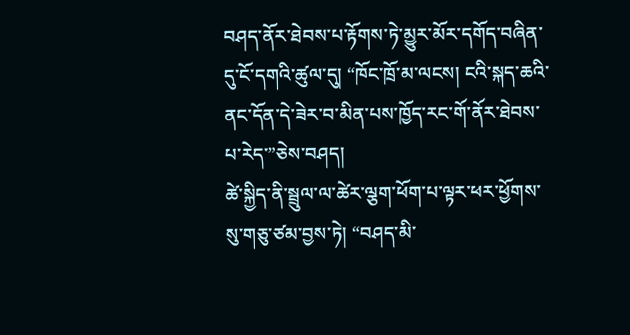བཤད་ནོར་ཐེབས་པ་རྟོགས་ཏེ་མྱུར་མོར་དགོད་བཞིན་དུ་ངོ་དགའི་ཚུལ་དུ། “ཁོང་ཁྲོ་མ་ལངས། ངའི་སྐད་ཆའི་ནང་དོན་དེ་ཟེར་བ་མིན་པས་ཁྱོད་རང་གོ་ནོར་ཐེབས་པ་རེད་”ཅེས་བཤད།
ཚེ་སྐྱིད་ནི་སྦྲུལ་ལ་ཚེར་ལྕག་ཕོག་པ་ལྟར་ཕར་ཕྱོགས་སུ་གཅུ་ཙམ་བྱས་ཏེ། “བཤད་མི་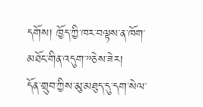དགོས། ཁྱོད་ཀྱི་ཁར་བལྟས་ན་ཁོག་མཐོང་གིན་འདུག་”ཅེས་ཟེར།
དོན་གྲུབ་ཀྱིས་མུ་མཐུད་དུ་དག་སེལ་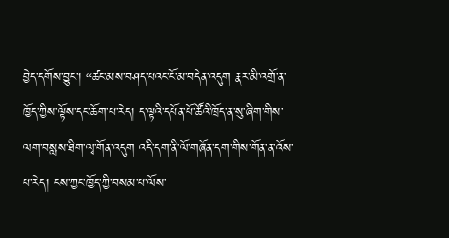བྱེད་དགོས་བྱུང་། “ཚང་མས་བཤད་པའང་ངོ་མ་བདེན་འདུག རྣར་མི་འགྲོ་ན་ཁྱོད་ཀྱིས་ལྟོས་དང་ཆོག་པ་རེད། ད་ལྟའི་དཔོན་པོ་ཚོའི་ཁྲོད་ན་སུ་ཞིག་གིས་ལག་བསླས་ཐིག་ལྭ་གོན་འདུག འདི་དག་ནི་ལོ་གཞོན་དག་གིས་གོན་ན་འོས་པ་རེད། ངས་ཀྱང་ཁྱོད་ཀྱི་བསམ་པ་ལོས་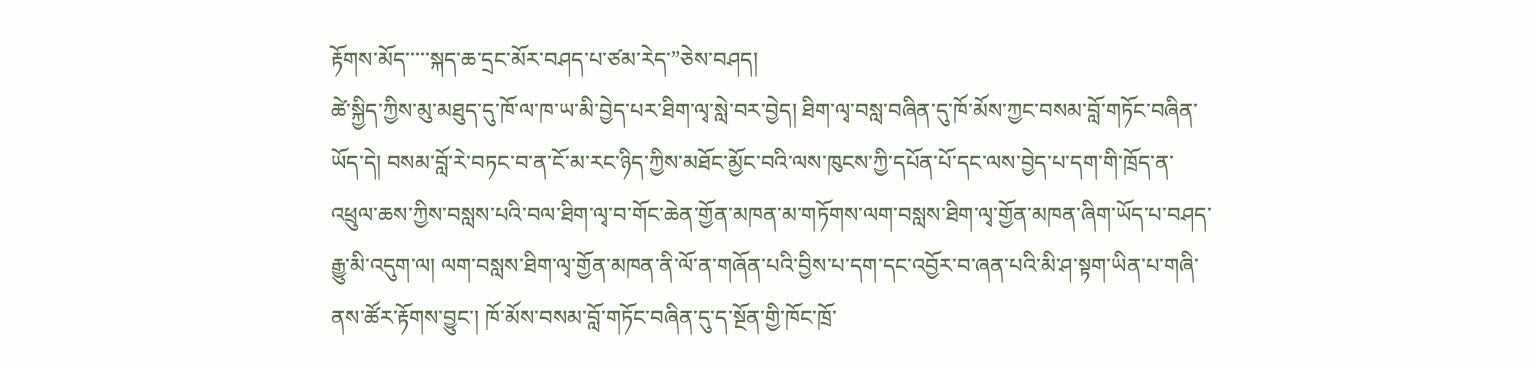རྟོགས་མོད་་་་་སྐད་ཆ་དྲང་མོར་བཤད་པ་ཙམ་རེད་”ཅེས་བཤད།
ཚེ་སྐྱིད་ཀྱིས་མུ་མཐུད་དུ་ཁོ་ལ་ཁ་ཡ་མི་བྱེད་པར་ཐིག་ལྭ་སླེ་བར་བྱེད། ཐིག་ལྭ་བསླ་བཞིན་དུ་ཁོ་མོས་ཀྱང་བསམ་བློ་གཏོང་བཞིན་ཡོད་དེ། བསམ་བློ་རེ་བཏང་བ་ན་ངོ་མ་རང་ཉིད་ཀྱིས་མཐོང་མྱོང་བའི་ལས་ཁུངས་ཀྱི་དཔོན་པོ་དང་ལས་བྱེད་པ་དག་གི་ཁྲོད་ན་འཕྲུལ་ཆས་ཀྱིས་བསླས་པའི་བལ་ཐིག་ལྭ་བ་གོང་ཆེན་གྱོན་མཁན་མ་གཏོགས་ལག་བསླས་ཐིག་ལྭ་གྱོན་མཁན་ཞིག་ཡོད་པ་བཤད་རྒྱུ་མི་འདུག་ལ། ལག་བསླས་ཐིག་ལྭ་གྱོན་མཁན་ནི་ལོ་ན་གཞོན་པའི་བྱིས་པ་དག་དང་འབྱོར་བ་ཞན་པའི་མི་ཤ་སྟག་ཡིན་པ་གཞི་ནས་ཚོར་རྟོགས་བྱུང་། ཁོ་མོས་བསམ་བློ་གཏོང་བཞིན་དུ་ད་སྔོན་གྱི་ཁོང་ཁྲོ་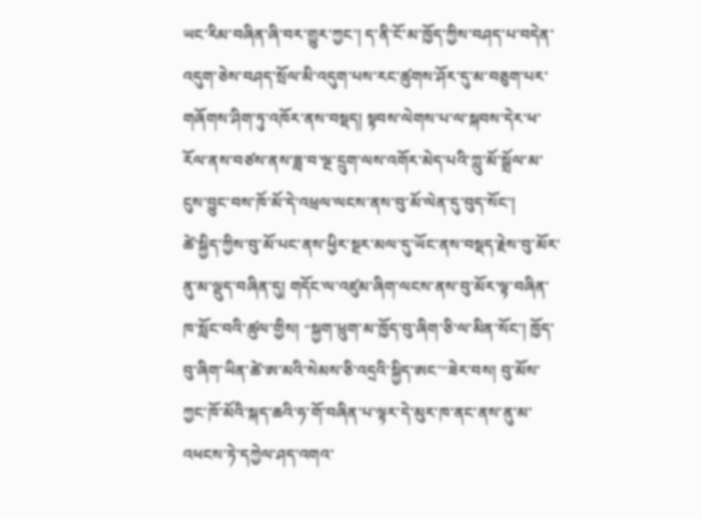ཡང་རིམ་བཞིན་ཞི་བར་གྱུར་ཀྱང་། ད་ནི་ངོ་མ་ཁྱོད་ཀྱིས་བཤད་པ་བདེན་འདུག་ཅེས་བཤད་སྲོལ་མི་འདུག་པས་རང་ཚུགས་ཤོར་དུ་མ་བཅུག་པར་གཞོགས་ཤིག་ཏུ་འཁོར་ནས་བསྡད། སྟབས་ལེགས་པ་ལ་སྐབས་དེར་ཕ་རོལ་ནས་བཙས་ནས་ཟླ་བ་ལྔ་དྲུག་ལས་འགོར་མེད་པའི་ཀླུ་མོ་སྒྲོལ་མ་ངུས་བྱུང་བས་ཁོ་མོ་དེ་འཕྲལ་ལངས་ནས་བུ་མོ་ལེན་དུ་བུད་སོང་།
ཚེ་སྐྱིད་ཀྱིས་བུ་མོ་པང་ནས་ཕྱིར་སྔར་མལ་དུ་ཡོང་ནས་བསྡད་རྗེས་བུ་མོར་ནུ་མ་ལྡུད་བཞིན་དུ། གདོང་ལ་འཛུམ་ཞིག་ལངས་ནས་བུ་མོར་ལྟ་བཞིན་ཁ་སློང་བའི་ཚུལ་གྱིས། “སྐྱག་ཕྲུག་མ་ཁྱོད་བུ་ཞིག་ཅི་ལ་མིན་སོང་། ཁྱོད་བུ་ཞིག་ཡིན་ཚེ་ཨ་མའི་སེམས་ཅི་འདྲའི་སྐྱིད་ཨང་”ཟེར་བས། བུ་མོས་ཀྱང་ཁོ་མོའི་སྐད་ཆའི་ཧ་གོ་བཞིན་པ་ལྟར་དེ་མུར་ཁ་ནང་ནས་ནུ་མ་འཕངས་ཏེ་དཀྱེལ་ཤད་འགའ་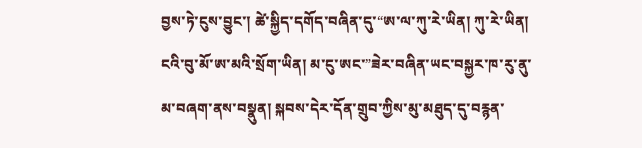བྱས་ཏེ་ངུས་བྱུང་། ཚེ་སྐྱིད་དགོད་བཞིན་དུ་“ཨ་ལ་ཀུ་རེ་ཡིན། ཀུ་རེ་ཡིན། ངའི་བུ་མོ་ཨ་མའི་སྲོག་ཡིན། མ་ངུ་ཨང་”ཟེར་བཞིན་ཡང་བསྐྱར་ཁ་རུ་ནུ་མ་བཞག་ནས་བསྣུན། སྐབས་དེར་དོན་གྲུབ་ཀྱིས་མུ་མཐུད་དུ་བརྙན་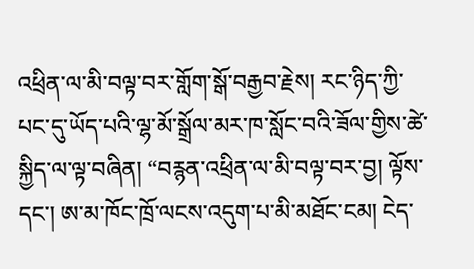འཕྲིན་ལ་མི་བལྟ་བར་གློག་སྒོ་བརྒྱབ་རྗེས། རང་ཉིད་ཀྱི་པང་དུ་ཡོད་པའི་ལྷ་མོ་སྒྲོལ་མར་ཁ་སློང་བའི་ཟོལ་གྱིས་ཚེ་སྐྱིད་ལ་ལྟ་བཞིན། “བརྙན་འཕྲིན་ལ་མི་བལྟ་བར་བྱ། ལྟོས་དང་། ཨ་མ་ཁོང་ཁྲོ་ལངས་འདུག་པ་མི་མཐོང་ངམ། ངེད་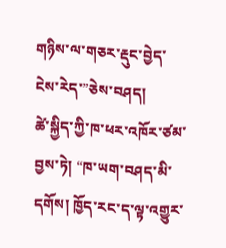གཉིས་ལ་གཅར་རྡུང་བྱེད་ངེས་རེད་”ཅེས་བཤད།
ཚེ་སྐྱིད་ཀྱི་ཁ་ཕར་འཁོར་ཙམ་བྱས་ཏེ། “ཁ་ཡག་བཤད་མི་དགོས། ཁྱོད་རང་ད་ལྟ་འགྱུར་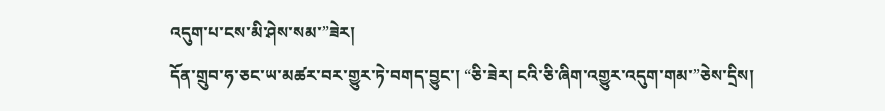འདུག་པ་ངས་མི་ཤེས་སམ་”ཟེར།
དོན་གྲུབ་ཧ་ཅང་ཡ་མཚར་བར་གྱུར་ཏེ་བགད་བྱུང་། “ཅི་ཟེར། ངའི་ཅི་ཞིག་འགྱུར་འདུག་གམ་”ཅེས་དྲིས།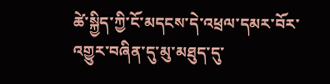ཚེ་སྐྱིད་ཀྱི་ངོ་མདངས་དེ་འཕྲལ་དམར་བོར་འགྱུར་བཞིན་དུ་མུ་མཐུད་དུ་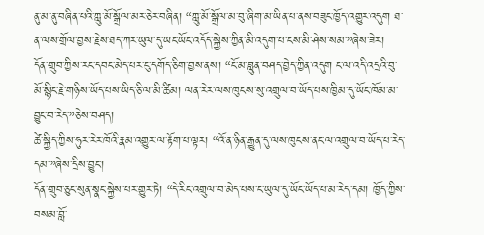ནུ་མ་ནུ་བཞིན་པའི་ཀླུ་མོ་སྒྲོལ་མར་ཅེར་བཞིན། “ཀླུ་མོ་སྒྲོལ་མ་བུ་ཞིག་མ་ཡིན་པ་ནས་བཟུང་ཁྱོད་འགྱུར་འདུག ཐ་ན་ལས་གྲོལ་བྱས་རྗེས་ཐད་ཀར་ཡུལ་དུ་ཡང་ཡོང་འདོད་སྐྱེས་ཀྱིན་མི་འདུག་པ་ངས་མི་ཤེས་སམ་”ཞེས་ཟེར།
དོན་གྲུབ་ཀྱིས་རང་དབང་མེད་པར་ངུ་དགོད་ཅིག་བྱས་ནས། “ངོ་མ་བླུན་བཤད་བྱེད་ཀྱིན་འདུག ང་ལ་འདི་འདྲའི་བུ་མོ་སྙིང་རྗེ་གཉིས་ཡོད་པས་ཡིད་ཅི་ལ་མི་ཚིམ། ལན་རེར་ལས་ཁུངས་སུ་འགྲུལ་བ་ཡོད་པས་ཁྱིམ་དུ་ཡོང་ཁོམ་མ་བྱུང་བ་རེད་”ཅེས་བཤད།
ཚེ་སྐྱིད་ཀྱིས་ཧུར་རེར་ཁོའི་རྣམ་འགྱུར་ལ་རྟོག་པ་ལྟར། “འོ་ན་ཉིན་རྒྱུན་དུ་ལས་ཁུངས་ནང་ལ་འགྲུལ་བ་ཡོད་པ་རེད་དམ་”ཞེས་དྲིས་བྱུང་།
དོན་གྲུབ་ཅུང་སུན་སྣང་སྐྱེས་པར་གྱུར་ཏེ། “དེ་རིང་འགྲུལ་བ་མེད་པས་ང་ཡུལ་དུ་ཡོང་ཡོད་པ་མ་རེད་དམ། ཁྱོད་ཀྱིས་བསམ་བློ་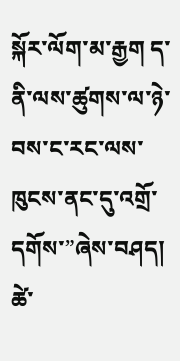སྐོར་ལོག་མ་རྒྱག ད་ནི་ལས་ཚུགས་ལ་ཉེ་བས་ང་རང་ལས་ཁུངས་ནང་དུ་འགྲོ་དགོས་”ཞེས་བཤད།
ཚེ་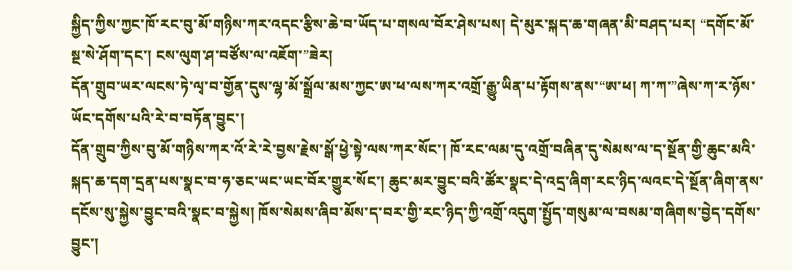སྐྱིད་ཀྱིས་ཀྱང་ཁོ་རང་བུ་མོ་གཉིས་ཀར་འདང་རྩིས་ཆེ་བ་ཡོད་པ་གསལ་བོར་ཤེས་པས། དེ་མུར་སྐད་ཆ་གཞན་མི་བཤད་པར། “དགོང་མོ་སྔ་སེ་ཤོག་དང་། ངས་ལུག་ཤ་བཙོས་ལ་འཇོག་”ཟེར།
དོན་གྲུབ་ཡར་ལངས་ཏེ་ལྭ་བ་གྱོན་དུས་ལྷ་མོ་སྒྲོལ་མས་ཀྱང་ཨ་ཕ་ལས་ཀར་འགྲོ་རྒྱུ་ཡིན་པ་རྟོགས་ནས་“ཨ་ཕ། ཀ་ཀ་”ཞེས་ཀ་ར་ཉོས་ཡོང་དགོས་པའི་རེ་བ་བཏོན་བྱུང་།
དོན་གྲུབ་ཀྱིས་བུ་མོ་གཉིས་ཀར་འོ་རེ་རེ་བྱས་རྗེས་སྒོ་ཕྱེ་སྟེ་ལས་ཀར་སོང་། ཁོ་རང་ལམ་དུ་འགྲོ་བཞིན་དུ་སེམས་ལ་ད་སྔོན་གྱི་ཆུང་མའི་སྐད་ཆ་དག་དྲན་པས་སྣང་བ་ཧ་ཅང་ཡང་ཡང་བོར་གྱུར་སོང་། ཆུང་མར་བྱུང་བའི་ཚོར་སྣང་དེ་འདྲ་ཞིག་རང་ཉིད་ལའང་དེ་སྔོན་ཞིག་ནས་དངོས་སུ་སྐྱེས་བྱུང་བའི་སྣང་བ་སྐྱེས། ཁོས་སེམས་ཞིབ་མོས་ད་བར་གྱི་རང་ཉིད་ཀྱི་འགྲོ་འདུག་སྤྱོད་གསུམ་ལ་བསམ་གཞིགས་བྱེད་དགོས་བྱུང་།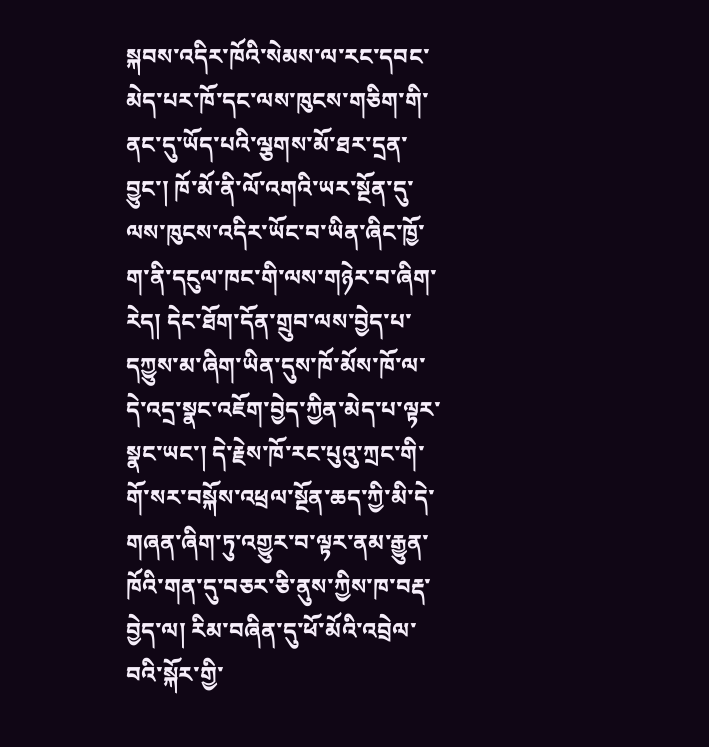སྐབས་འདིར་ཁོའི་སེམས་ལ་རང་དབང་མེད་པར་ཁོ་དང་ལས་ཁུངས་གཅིག་གི་ནང་དུ་ཡོད་པའི་ལྕགས་མོ་ཐར་དྲན་བྱུང་། ཁོ་མོ་ནི་ལོ་འགའི་ཡར་སྔོན་དུ་ལས་ཁུངས་འདིར་ཡོང་བ་ཡིན་ཞིང་ཁྱོ་ག་ནི་དངུལ་ཁང་གི་ལས་གཉེར་བ་ཞིག་རེད། དེང་ཐོག་དོན་གྲུབ་ལས་བྱེད་པ་དཀྱུས་མ་ཞིག་ཡིན་དུས་ཁོ་མོས་ཁོ་ལ་དེ་འདྲ་སྣང་འཇོག་བྱེད་ཀྱིན་མེད་པ་ལྟར་སྣང་ཡང་། དེ་རྗེས་ཁོ་རང་པུའུ་ཀྲང་གི་གོ་སར་བསྐོས་འཕྲལ་སྔོན་ཆད་ཀྱི་མི་དེ་གཞན་ཞིག་ཏུ་འགྱུར་བ་ལྟར་ནམ་རྒྱུན་ཁོའི་གན་དུ་བཅར་ཅི་ནུས་ཀྱིས་ཁ་བརྡ་བྱེད་ལ། རིམ་བཞིན་དུ་ཕོ་མོའི་འབྲེལ་བའི་སྐོར་གྱི་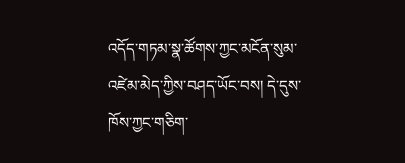འདོད་གཏམ་སྣ་ཚོགས་ཀྱང་མངོན་སུམ་འཛེམ་མེད་ཀྱིས་བཤད་ཡོང་བས། དེ་དུས་ཁོས་ཀྱང་གཅིག་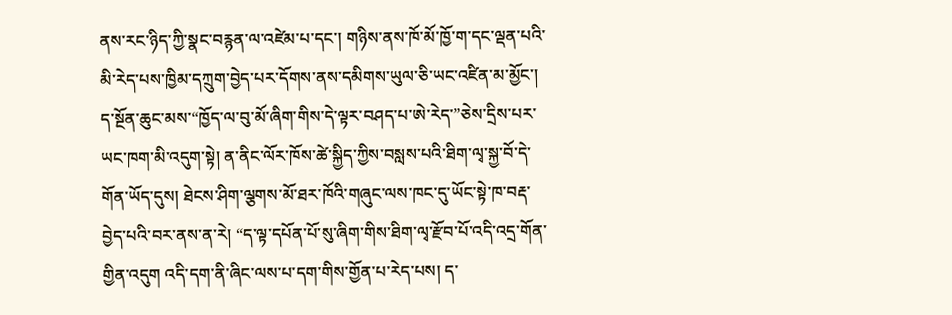ནས་རང་ཉིད་ཀྱི་སྣང་བརྙན་ལ་འཛེམ་པ་དང་། གཉིས་ནས་ཁོ་མོ་ཁྱོ་ག་དང་ལྡན་པའི་མི་རེད་པས་ཁྱིམ་དཀྲུག་བྱེད་པར་དོགས་ནས་དམིགས་ཡུལ་ཅི་ཡང་འཛིན་མ་མྱོང་།
ད་སྔོན་ཆུང་མས་“ཁྱོད་ལ་བུ་མོ་ཞིག་གིས་དེ་ལྟར་བཤད་པ་ཨེ་རེད་”ཅེས་དྲིས་པར་ཡང་ཁག་མི་འདུག་སྟེ། ན་ནིང་ལོར་ཁོས་ཚེ་སྐྱིད་ཀྱིས་བསླས་པའི་ཐིག་ལྭ་སྐྱ་བོ་དེ་གོན་ཡོད་དུས། ཐེངས་ཤིག་ལྕགས་མོ་ཐར་ཁོའི་གཞུང་ལས་ཁང་དུ་ཡོང་སྟེ་ཁ་བརྡ་བྱེད་པའི་བར་ནས་ན་རེ། “ད་ལྟ་དཔོན་པོ་སུ་ཞིག་གིས་ཐིག་ལྭ་རྫོབ་པོ་འདི་འདྲ་གོན་གྱིན་འདུག འདི་དག་ནི་ཞིང་ལས་པ་དག་གིས་གྱོན་པ་རེད་པས། ད་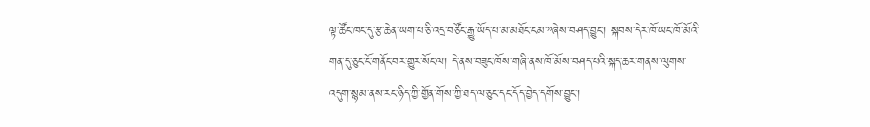ལྟ་ཚོང་ཁང་དུ་རྩ་ཆེན་ཡག་པ་ཅི་འདྲ་བཙོང་རྒྱུ་ཡོད་པ་མ་མཐོང་ངམ་”ཞེས་བཤད་བྱུང་། སྐབས་དེར་ཁོ་ཡང་ཁོ་མོའི་གན་དུ་ཅུང་ངོ་གནོང་བར་གྱུར་སོང་ལ། དེ་ནས་བཟུང་ཁོས་གཞི་ནས་ཁོ་མོས་བཤད་པའི་སྐད་ཆར་གནས་ལུགས་འདུག་སྙམ་ནས་རང་ཉིད་ཀྱི་གྱོན་གོས་ཀྱི་ཐད་ལ་ཅུང་དང་དོད་བྱེད་དགོས་བྱུང་།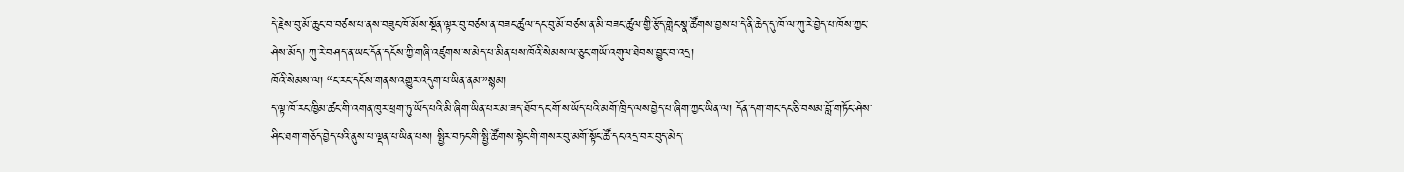དེ་རྗེས་བུ་མོ་ཆུང་བ་བཙས་པ་ནས་བཟུང་ཁོ་མོས་སྔོན་ལྟར་བུ་བཙས་ན་བཟང་ཚུལ་དང་བུ་མོ་བཙས་ན་མི་བཟང་ཚུལ་གྱི་རྩོད་གླེང་སྣ་ཚོགས་བྱས་པ་དེ་ནི་ཆེད་དུ་ཁོ་ལ་ཀུ་རེ་བྱེད་པ་ཁོས་ཀྱང་ཤེས་མོད། ཀུ་རེ་བཤད་ན་ཡང་དོན་དངོས་ཀྱི་གཞི་འཛུགས་ས་མེད་པ་མིན་པས་ཁོའི་སེམས་ལ་ཅུང་གཡོ་འགུལ་ཐེབས་བྱུང་བ་འདྲ།
ཁོའི་སེམས་ལ། “ང་རང་དངོས་གནས་འགྱུར་འདུག་པ་ཡིན་ནམ་”སྙམ།
ད་ལྟ་ཁོ་རང་ཁྱིམ་ཚང་གི་འགན་ཁུར་ཕྲག་ཏུ་ཡོད་པའི་མི་ཞིག་ཡིན་པར་མ་ཟད་ཐོབ་དང་གོ་ས་ཡོད་པའི་མགོ་ཁྲིད་ལས་བྱེད་པ་ཞིག་ཀྱང་ཡིན་ལ། དོན་དག་གང་དང་ཅི་བསམ་བློ་གཏོང་ཤེས་ཤིང་ཐག་གཅོད་བྱེད་པའི་ནུས་པ་ལྡན་པ་ཡིན་པས། སྤྱིར་བཏང་གི་སྤྱི་ཚོགས་སྟེང་གི་གསར་བུ་མགོ་སྟོང་ཚོ་དང་འདྲ་བར་བུད་མེད་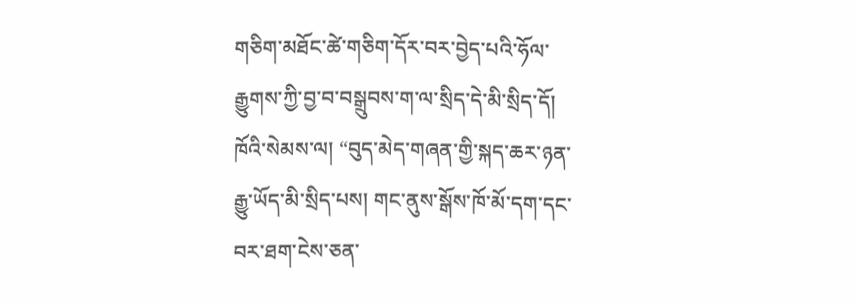གཅིག་མཐོང་ཚེ་གཅིག་དོར་བར་བྱེད་པའི་ཧོལ་རྒྱུགས་ཀྱི་བྱ་བ་བསྒྲུབས་ག་ལ་སྲིད་དེ་མི་སྲིད་དོ།
ཁོའི་སེམས་ལ། “བུད་མེད་གཞན་གྱི་སྐད་ཆར་ཉན་རྒྱུ་ཡོད་མི་སྲིད་པས། གང་ནུས་སྒོས་ཁོ་མོ་དག་དང་བར་ཐག་ངེས་ཅན་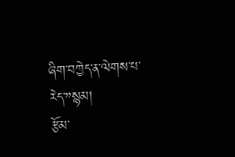ཞིག་བཀྱེད་ན་ལེགས་པ་རེད་”སྙམ།
རྩོམ་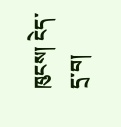ཁུངས། ངེད་དྲ་བ།